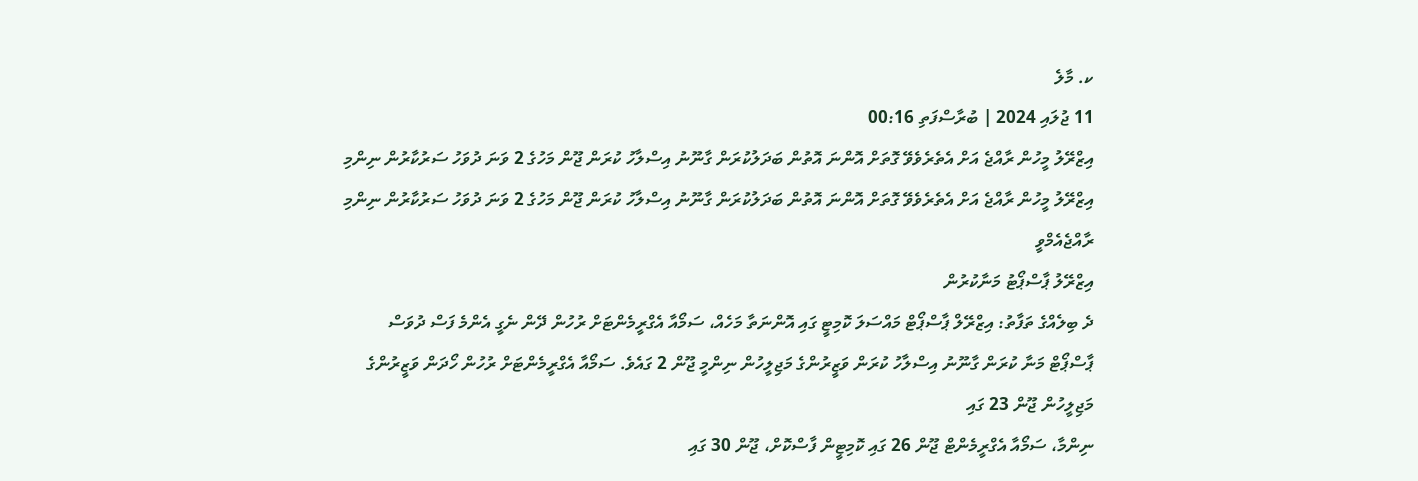ކ. މާލެ
11 ޖުލައި 2024 | ބުރާސްފަތި 00:16
އިޒްރޭލު މީހުން ރާއްޖެ އަށް އެތެރެވެވޭ ގޮތަށް އޮންނަ އޮތުން ބަދަލުކުރަން ގާނޫނު އިސްލާހު ކުރަން ޖޫން މަހުގެ 2 ވަނަ ދުވަހު ސަރުކާރުން ނިންމި
އިޒްރޭލު މީހުން ރާއްޖެ އަށް އެތެރެވެވޭ ގޮތަށް އޮންނަ އޮތުން ބަދަލުކުރަން ގާނޫނު އިސްލާހު ކުރަން ޖޫން މަހުގެ 2 ވަނަ ދުވަހު ސަރުކާރުން ނިންމި
ރާއްޖެއެމްވީ
އިޒްރޭލު ޕާސްޕޯޓު މަނާކުރުން
ދެ ބިލެއްގެ ތަފާތު: އިޒްރޭލް ޕާސްޕޯޓް މައްސަލަ ކޮމިޓީ ގައި އޮންނަތާ މަހެއް، ސަމޯއާ އެގްރީމެންޓަށް ރުހުން ދޭން ނެގީ އެންމެ ފަސް ދުވަސް
ޕާސްޕޯޓް މަނާ ކުރަން ގާނޫނު އިސްލާހު ކުރަން ވަޒީރުންގެ މަޖިލީހުން ނިންމީ ޖޫން 2 ގައެވެ. ސަމޯއާ އެގްރީމެންޓަށް ރުހުން ހޯދަން ވަޒީރުންގެ މަޖިލީހުން ޖޫން 23 ގައި
ނިންމާ، ސަމޯއާ އެގްރީމެންޓް ޖޫން 26 ގައި ކޮމިޓީން ފާސްކޮށް، ޖޫން 30 ގައި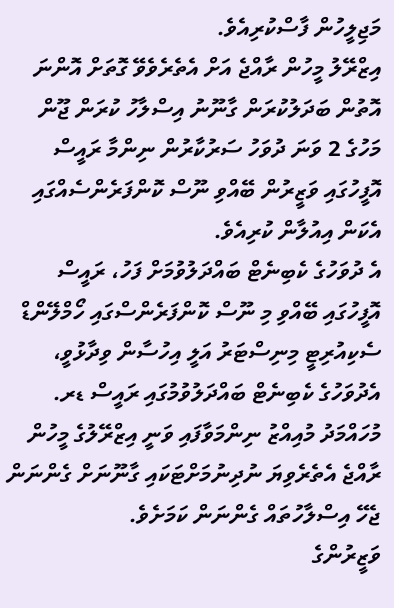މަޖިލީހުން ފާސްކުރިއެވެ.
އިޒްރޭލު މީހުން ރާއްޖެ އަށް އެތެރެވެވޭ ގޮތަށް އޮންނަ އޮތުން ބަދަލުކުރަން ގާނޫނު އިސްލާހު ކުރަން ޖޫން މަހުގެ 2 ވަނަ ދުވަހު ސަރުކާރުން ނިންމާ ރައީސް އޮފީހުގައި ވަޒީރުން ބޭއްވި ނޫސް ކޮންފަރެންސެއްގައި އެކަން އިއުލާން ކުރިއެވެ.
އެ ދުވަހުގެ ކެބިނެޓް ބައްދަލުވުމަށް ފަހު، ރައީސް އޮފީހުގައި ބޭއްވި މި ނޫސް ކޮންފަރެންސްގައި ހޯމްލޭންޑް ސެކިއުރިޓީ މިނިސްޓަރު އަލީ އިހުސާން ވިދާޅުވީ، އެދުވަހުގެ ކެބިނެޓް ބައްދަލުވުމުގައި ރައީސް ޑރ. މުހައްމަދު މުއިއްޒު ނިންމަވާފައި ވަނީ އިޒްރޭލުގެ މީހުން ރާއްޖެ އެތެރެވިޔަ ނުދިނުމަށްޓަކައި ގާނޫނަށް ގެންނަން ޖެހޭ އިސްލާހުތައް ގެންނަން ކަމަށެވެ.
ވަޒީރުންގެ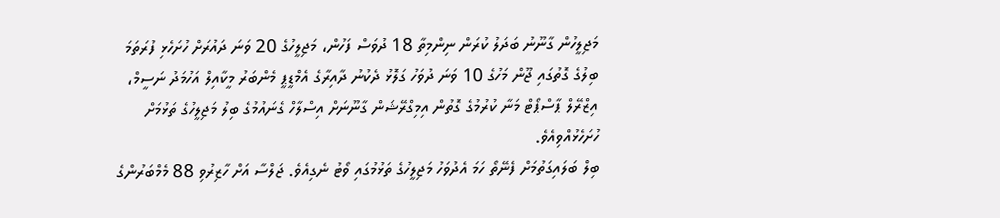މަޖިލީހުން ގާނޫނު ބަދަލު ކުރަން ނިންމިތާ 18 ދުވަސް ފަހުން، މަޖިލީހުގެ 20 ވަނަ ދައުރަށް ހުށަހެޅި ފުރަތަމަ ބިލުގެ ގޮތުގައި ޖޫން މަހުގެ 10 ވަނަ ދުވަހު ގަލޮޅު ދެކުނު ދާއިރާގެ އެމްޑީޕީ މެންބަރު މީކާއިލް އަހުމަދު ނަސީމް، އިޒްރޭލް ޕާސްޕޯޓް މަނާ ކުރުމުގެ ގޮތުން އިމިގްރޭޝަން ގާނޫނަށް އިސްލާހް ގެނައުމުގެ ބިލު މަޖިލީހުގެ ތަޅުމަށް ހުށަހެޅުއްވިއެވެ.
ބިލް ބަލައިގަތުމަށް ފެނޭތޯ ހަމަ އެދުވަހު މަޖިލީހުގެ ތަޅުމުގައި ވޯޓު ނެގިއެވެ. ޖަލްސާ އަށް ހާޒިރުވި 88 މެމްބަރުންގެ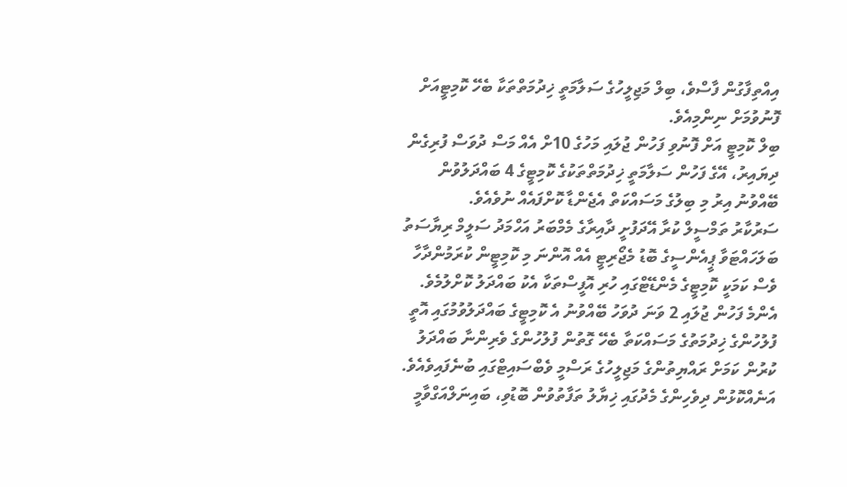އިއްތިފާގުން ފާސްވެ، ބިލް މަޖިލީހުގެ ސަލާމަތީ ޚިދުމަތްތަކާ ބެހޭ ކޮމިޓީއަށް ފޮނުވުމަށް ނިންމިއެވެ.
ބިލް ކޮމިޓީ އަށް ފޮނުވި ފަހުން ޖުލައި މަހުގެ 10ށް އެއް މަސް ދުވަސް ފުރިގެން ދިޔައިރު، އޭގެ ފަހުން ސަލާމަތީ ޚިދުމަތްތަކުގެ ކޮމިޓީގެ 4 ބައްދަލުވުން ބޭއްވުނު އިރު މި ބިލުގެ މަސައްކަތް އެޖެންޑާ ކޮށްފައެއް ނުވެއެވެ.
ސަރުކާރު ތަމްސީލް ކުރާ އޭދަފުށީ ދާއިރާގެ މެމްބަރު އަހްމަދު ސަލީމް ރިޔާސަތު ބަލަހައްޓަވާ ޕީއެންސީގެ ބޮޑު މެޖޯރިޓީ އެއް އޮންނަ މި ކޮމިޓީން ކުރަމުންދާހާ ވެސް ކަމަކީ ކޮމިޓީގެ މެންޑޭޓްގައި ހުރި އޮފީސްތަކާ އެކު ބައްދަލު ކޮށްލުމެވެ.
އެންމެ ފަހުން ޖުލައި 2 ވަނަ ދުވަހު ބޭއްވުނު އެ ކޮމިޓީގެ ބައްދަލުވުމުގައި އޮތީ ފުލުހުންގެ ޚިދުމަތުގެ މަސައްކަތާ ބެހޭ ގޮތުން ފުލުހުންގެ ވެރިންނާ ބައްދަލު ކުރުން ކަމަށް ރައްޔިތުންގެ މަޖިލީހުގެ ރަސްމީ ވެބްސައިޓްގައި ބުނެފައިވެއެވެ.
އަނެއްކޮޅުން ދިވެހިންގެ މެދުގައި ޚިޔާލު ތަފާތުވުން ބޮޑުވި، ބައިނަލްއަގްވާމީ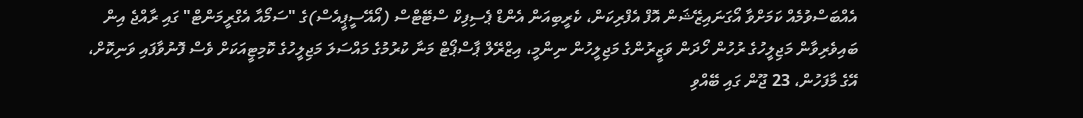އެއްބަސްވުމެއް ކަމަށްވާ އޯގަނައިޒޭޝަން އޮފް އެފްރިކަން، ކެރީބިއަން އެންޑް ޕެސިފިކް ސްޓޭޓްސް (އޯއޭސީޕީއެސް)ގެ "ސަމޯއާ އެގްރީމަންޓް" ގައި ރާއްޖެ އިން ބައިވެރިވާން މަޖިލީހުގެ ރުހުން ހޯދަން ވަޒީރުންގެ މަޖިލީހުން ނިންމީ، އިޒްރޭލް ޕާސްޕޯޓް މަނާ ކުރުމުގެ މައްސަލަ މަޖިލީހުގެ ކޮމިޓީއަކަށް ވެސް ފޮނުވާފައި ވަނިކޮށް، އޭގެ މާފަހުން، 23 ޖޫން ގައި ބޭއްވި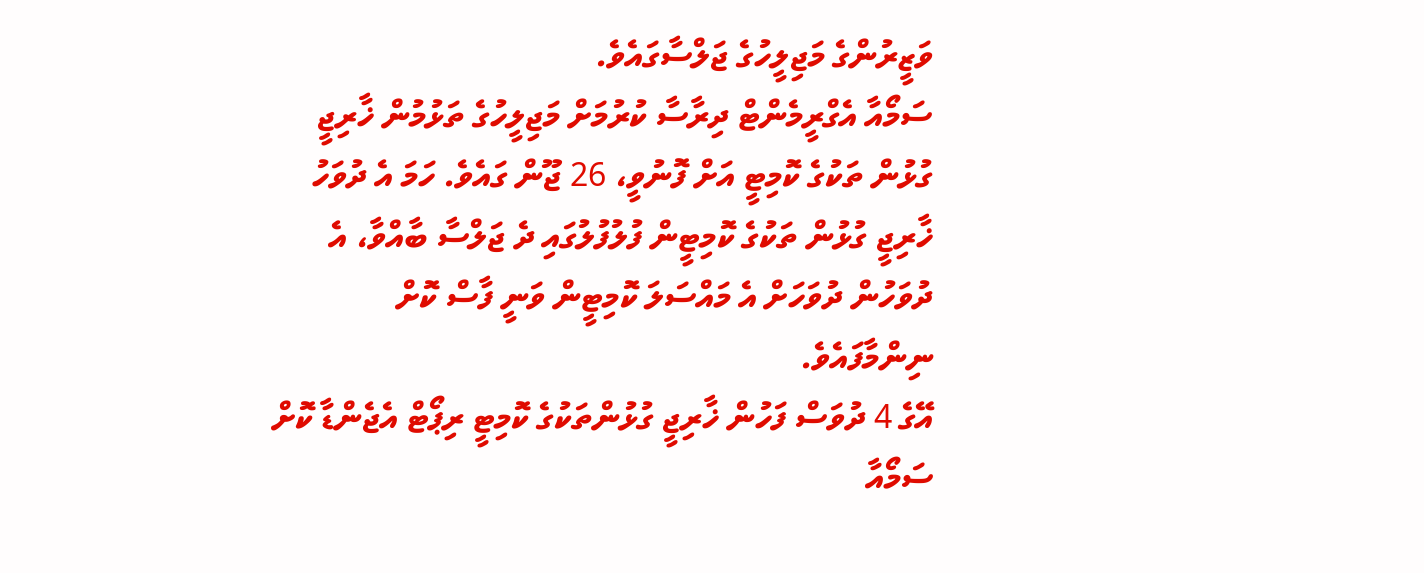ވަޒީރުންގެ މަޖިލީހުގެ ޖަލްސާގައެވެ.
ސަމޯއާ އެގްރީމެންޓް ދިރާސާ ކުރުމަށް މަޖިލީހުގެ ތަޅުމުން ޚާރިޖީ ގުޅުން ތަކުގެ ކޮމިޓީ އަށް ފޮނުވީ، 26 ޖޫން ގައެވެ. ހަމަ އެ ދުވަހު ޚާރިޖީ ގުޅުން ތަކުގެ ކޮމިޓީން ފުލުފުލުގައި ދެ ޖަލްސާ ބާއްވާ، އެ ދުވަހުން ދުވަހަށް އެ މައްސަލަ ކޮމިޓީން ވަނީ ފާސް ކޮށް ނިންމާފައެވެ.
އޭގެ 4 ދުވަސް ފަހުން ޚާރިޖީ ގުޅުންތަކުގެ ކޮމިޓީ ރިޕޯޓް އެޖެންޑާ ކޮށް ސަމޯއާ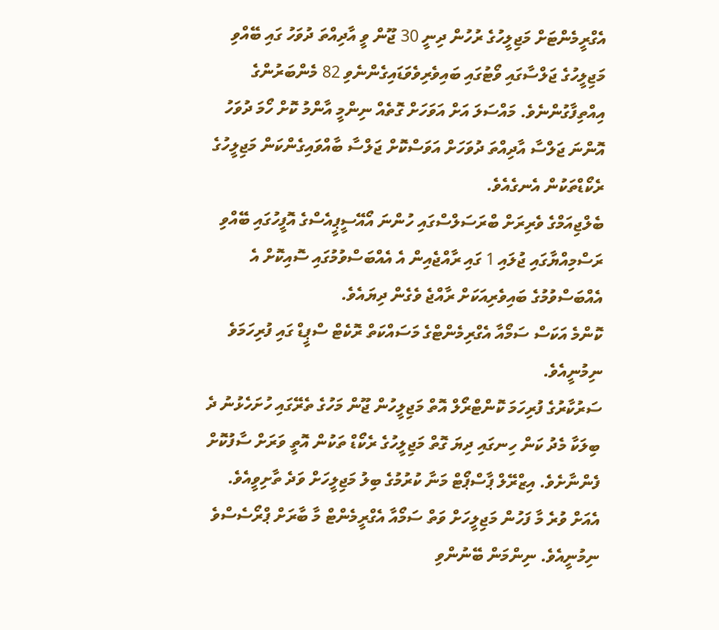އެގްރީމެންޓަށް މަޖިލީހުގެ ރުހުން ދިނީ 30 ޖޫން ވީ އާދިއްތަ ދުވަހު ގައި ބޭއްވި މަޖިލީހުގެ ޖަލްސާގައި ވޯޓުގައި ބައިވެރިވެވަޑައިގެންނެވި 82 މެންބަރުންގެ އިއްތިފާގުންނެވެ. މައްސަލަ އަށް އަވަހަށް ގޮތެއް ނިންމީ އާންމު ކޮށް ހޯމަ ދުވަހު އޮންނަ ޖަލްސާ އާދިއްތަ ދުވަހަށް އަވަސްކޮށް ޖަލްސާ ބާއްވައިގެންކަން މަޖިލީހުގެ ރެކޯޑްތަކުން އެނގެއެވެ.
ބެލްޖިއަމްގެ ވެރިރަށް ބްރަސަލްސްގައި ހުންނަ އޯއޭސީޕީއެސްގެ އޮފީހުގައި ބޭއްވި ރަސްމިއްޔާގައި ޖުލައި 1 ގައި ރާއްޖެއިން އެ އެއްބަސްވުމުގައި ސޮއިކޮށް އެ އެއްބަސްވުމުގެ ބައިވެރިއަކަށް ރާއްޖެ ވެގެން ދިޔައެވެ.
ކޮންމެ އަކަސް ސަމޯއާ އެގްރިމެންޓްގެ މަސައްކަތް ރޮކެޓް ސްޕީޑް ގައި ފުރިހަމަވެ ނިމުނީއެވެ.
ސަރުކާރުގެ ފުރިހަމަ ކޮންޓްރޯލް އޮތް މަޖިލީހުން ޖޫން މަހުގެ ތެރޭގައި ހުށަހެޅުނު ދެ ބިލަކާ މެދު ކަން ހިނގައި ދިޔަ ގޮތް މަޖިލީހުގެ ރެކޯޑް ތަކުން އޮތީ ވަރަށް ސާފުކޮށް ފެންނާށެވެ. އިޒްރޭލް ޕާސްޕޯޓް މަނާ ކުރުމުގެ ބިލު މަޖިލީހަށް ވަދެ ތާށިވީއެވެ. އެއަށް ވުރެ މާ ފަހުން މަޖިލީހަށް ވަތް ސަމޯއާ އެގްރީމެންޓް މާ ބާރަށް ޕްރޯސެސްވެ ނިމުނީއެވެ. ނިންމަން ބޭނުންވި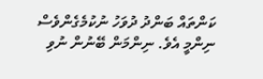ކަންތައް ބަންދު ދުވަހު ނުކުމެގެންވެސް ނިންމީ އެވެ. ނިންމަން ބޭނުން ނުވި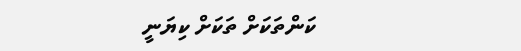ކަންތަކަށް ތަކަށް ކިޔަނީ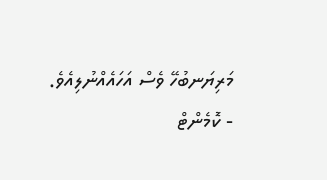މަރިޔަނބުހޭ ވެސް އަހައެއްނުލިއެވެ.
- ކޮމެންޓް